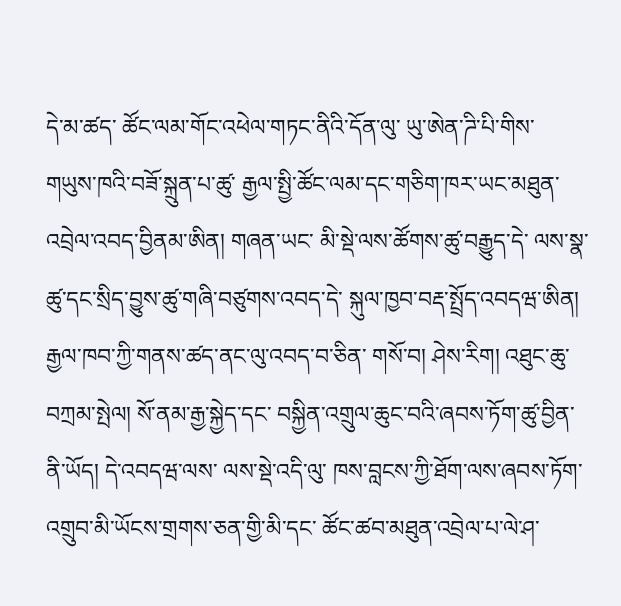དེ་མ་ཚད་ ཚོང་ལམ་གོང་འཕེལ་གཏང་ནིའི་དོན་ལུ་ ཡུ་ཨེན་ཌི་པི་གིས་ གཡུས་ཁའི་བཟོ་སྐྲུན་པ་ཚུ་ རྒྱལ་སྤྱི་ཚོང་ལམ་དང་གཅིག་ཁར་ཡང་མཐུན་འབྲེལ་འབད་བྱིནམ་ཨིན། གཞན་ཡང་ མི་སྡེ་ལས་ཚོགས་ཚུ་བརྒྱུད་དེ་ ལས་སྣ་ཚུ་དང་སྲིད་བྱུས་ཚུ་གཞི་བཙུགས་འབད་དེ་ སྐུལ་ཁྱབ་བརྡ་སྤྲོད་འབདཝ་ཨིན། རྒྱལ་ཁབ་ཀྱི་གནས་ཚད་ནང་ལུ་འབད་བ་ཅིན་ གསོ་བ། ཤེས་རིག། འཐུང་ཆུ་བཀྲམ་སྤེལ། སོ་ནམ་རྒྱ་སྐྱེད་དང་ བསྐྱིན་འགྲུལ་ཆུང་བའི་ཞབས་ཏོག་ཚུ་བྱིན་ནི་ཡོད། དེ་འབདཝ་ལས་ ལས་སྡེ་འདི་ལུ་ ཁས་བླངས་ཀྱི་ཐོག་ལས་ཞབས་ཏོག་འགྲུབ་མི་ཡོངས་གྲགས་ཅན་གྱི་མི་དང་ ཚོང་ཚབ་མཐུན་འབྲེལ་པ་ལེ་ཤ་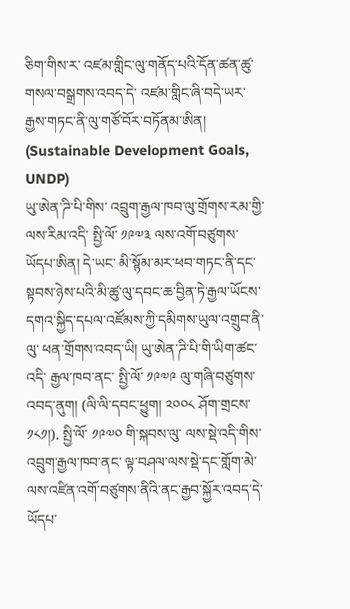ཅིག་གིས་ར་ འཛམ་གླིང་ལུ་གནོད་པའི་དོན་ཚན་ཚུ་ གསལ་བསྒྲགས་འབད་དེ་ འཛམ་གླིང་ཞི་བདེ་ཡར་རྒྱས་གཏང་ནི་ལུ་གཙོ་བོར་བཏོནམ་ཨིན། (Sustainable Development Goals, UNDP)
ཡུ་ཨེན་ཌི་པི་གིས་ འབྲུག་རྒྱལ་ཁབ་ལུ་གྲོགས་རམ་གྱི་ལས་རིམ་འདི་ སྤྱི་ལོ་ ༡༩༧༣ ལས་འགོ་བཙུགས་ཡོདཔ་ཨིན། དེ་ཡང་ མི་སྙོམ་མར་ཕབ་གཏང་ནི་དང་ སྟབས་ཉེས་པའི་མི་ཚུ་ལུ་དབང་ཆ་བྱིན་ཏེ་རྒྱལ་ཡོངས་དགའ་སྐྱིད་དཔལ་འཛོམས་ཀྱི་དམིགས་ཡུལ་འགྲུབ་ནི་ལུ་ ཕན་གྲོགས་འབད་ཡི། ཡུ་ཨེན་ཌི་པི་གི་ཡིག་ཚང་འདི་ རྒྱལ་ཁབ་ནང་ སྤྱི་ལོ་ ༡༩༧༩ ལུ་གཞི་བཙུགས་འབད་ནུག། (ལི་ལི་དབང་ཕྱུག། ༢༠༠༨ ཤོག་གྲངས་ ༡༨༡།). སྤྱི་ལོ་ ༡༩༧༠ གི་སྐབས་ལུ་ ལས་སྡེ་འདི་གིས་ འབྲུག་རྒྱལ་ཁབ་ནང་ ལྟ་བཤལ་ལས་སྡེ་དང་གློག་མེ་ལས་འཛིན་འགོ་བཙུགས་ནིའི་ནང་རྒྱབ་སྐྱོར་འབད་དེ་ཡོདཔ་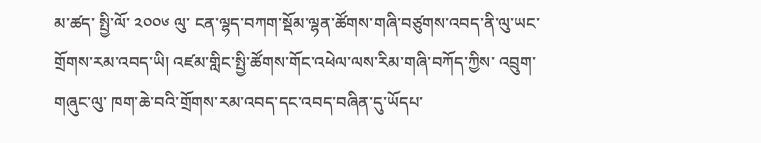མ་ཚད་ སྤྱི་ལོ་ ༢༠༠༦ ལུ་ ངན་ལྷད་བཀག་སྡོམ་ལྷན་ཚོགས་གཞི་བཙུགས་འབད་ནི་ལུ་ཡང་ གྲོགས་རམ་འབད་ཡི། འཛམ་གླིང་སྤྱི་ཚོགས་གོང་འཕེལ་ལས་རིམ་གཞི་བཀོད་ཀྱིས་ འབྲུག་གཞུང་ལུ་ ཁག་ཆེ་བའི་གྲོགས་རམ་འབད་དང་འབད་བཞིན་དུ་ཡོདཔ་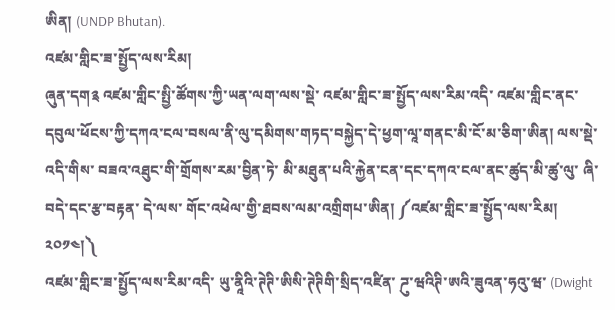ཨིན། (UNDP Bhutan).
འཛམ་གླིང་ཟ་སྤྱོད་ལས་རིམ།
ཞུན་དག༉ འཛམ་གླིང་སྤྱི་ཚོགས་ཀྱི་ཡན་ལག་ལས་སྡེ་ འཛམ་གླིང་ཟ་སྤྱོད་ལས་རིམ་འདི་ འཛམ་གླིང་ནང་ དབུལ་ཕོངས་ཀྱི་དཀའ་ངལ་བསལ་ནི་ལུ་དམིགས་གཏད་བསྐྱེད་དེ་ཕྱག་ལཱ་གནང་མི་ངོ་མ་ཅིག་ཨིན། ལས་སྡེ་འདི་གིས་ བཟའ་འཐུང་གི་གྲོགས་རམ་བྱིན་ཏེ་ མི་མཐུན་པའི་རྐྱེན་ངན་དང་དཀའ་ངལ་ནང་ཚུད་མི་ཚུ་ལུ་ ཞི་བདེ་དང་རྩ་བརྟན་ དེ་ལས་ གོང་འཕེལ་གྱི་ཐབས་ལམ་འགྲིགཔ་ཨིན། ༼འཛམ་གླིང་ཟ་སྤྱོད་ལས་རིམ། ༢༠༡༤།༽
འཛམ་གླིང་ཟ་སྤྱོད་ལས་རིམ་འདི་ ཡུ་ནཱིའི་ཊེཊི་ཨིསི་ཊེཊིགི་སྲིད་འཛིན་ ཌུ་ཝའིཊི་ཨའི་ཟུའན་ཧའུ་ཝ་ (Dwight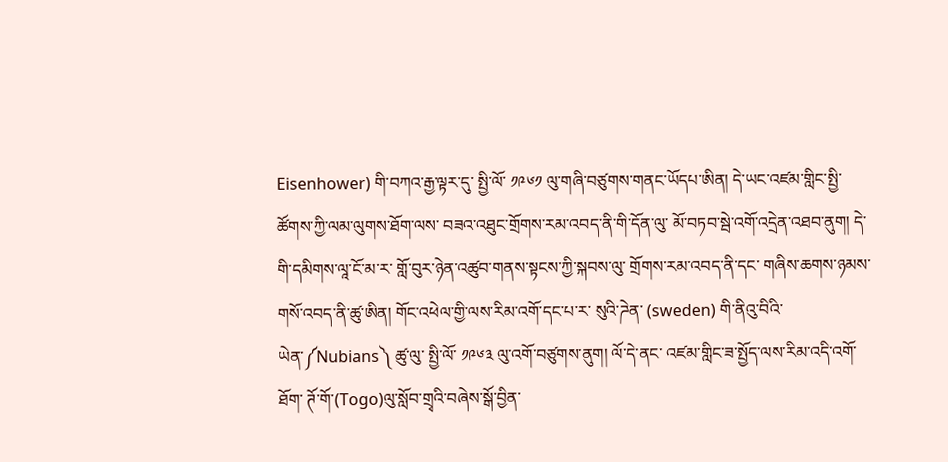Eisenhower) གི་བཀའ་རྒྱ་ལྟར་དུ་ སྤྱི་ལོ་ ༡༩༦༡ ལུ་གཞི་བཙུགས་གནང་ཡོདཔ་ཨིན། དེ་ཡང་འཛམ་གླིང་སྤྱི་ཚོགས་ཀྱི་ལམ་ལུགས་ཐོག་ལས་ བཟའ་འཐུང་གྲོགས་རམ་འབད་ནི་གི་དོན་ལུ་ མོ་བཏབ་སྦེ་འགོ་འདྲེན་འཐབ་ནུག། དེ་གི་དམིགས་ལཱ་ངོ་མ་ར་ གློ་བུར་ཉེན་འཚུབ་གནས་སྟངས་ཀྱི་སྐབས་ལུ་ གྲོགས་རམ་འབད་ནི་དང་ གཞིས་ཆགས་ཉམས་གསོ་འབད་ནི་ཚུ་ཨིན། གོང་འཕེལ་གྱི་ལས་རིམ་འགོ་དང་པ་ར་ སུའི་ཌེན་ (sweden) གི་ནིའུ་བིའི་ཡེན་༼Nubians༽ ཚུ་ལུ་ སྤྱི་ལོ་ ༡༩༦༣ ལུ་འགོ་བཙུགས་ནུག། ལོ་དེ་ནང་ འཛམ་གླིང་ཟ་སྤྱོད་ལས་རིམ་འདི་འགོ་ཐོག་ ཊོ་གོ་(Togo)ལུ་སློབ་གྲྭའི་བཞེས་སྒོ་བྱིན་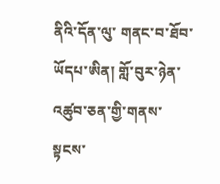ནིའི་དོན་ལུ་ གནང་བ་ཐོབ་ཡོདཔ་ཨིན། གློ་བུར་ཉེན་འཚུབ་ཅན་གྱི་གནས་སྟངས་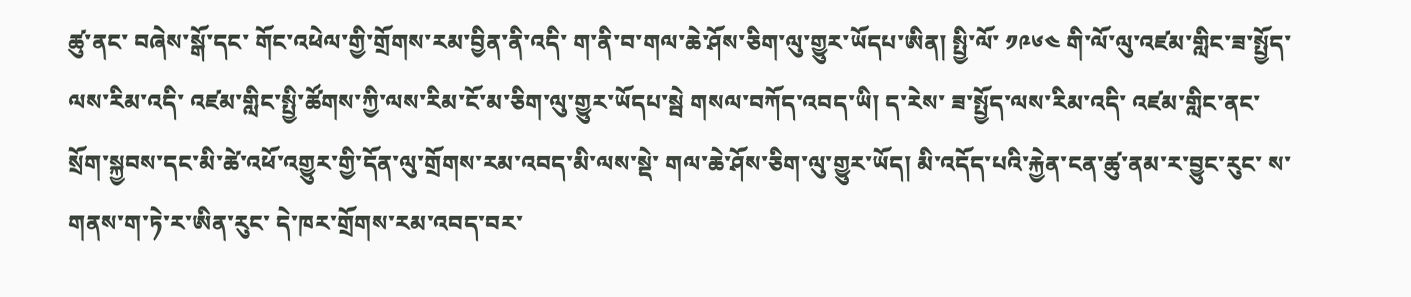ཚུ་ནང་ བཞེས་སྒོ་དང་ གོང་འཕེལ་གྱི་གྲོགས་རམ་བྱིན་ནི་འདི་ ག་ནི་བ་གལ་ཆེ་ཤོས་ཅིག་ལུ་གྱུར་ཡོདཔ་ཨིན། སྤྱི་ལོ་ ༡༩༦༤ གི་ལོ་ལུ་འཛམ་གླིང་ཟ་སྤྱོད་ལས་རིམ་འདི་ འཛམ་གླིང་སྤྱི་ཚོགས་ཀྱི་ལས་རིམ་ངོ་མ་ཅིག་ལུ་གྱུར་ཡོདཔ་སྦེ གསལ་བཀོད་འབད་ཡི། ད་རེས་ ཟ་སྤྱོད་ལས་རིམ་འདི་ འཛམ་གླིང་ནང་ སྲོག་སྐྱབས་དང་མི་ཚེ་འཕོ་འགྱུར་གྱི་དོན་ལུ་གྲོགས་རམ་འབད་མི་ལས་སྡེ་ གལ་ཆེ་ཤོས་ཅིག་ལུ་གྱུར་ཡོད། མི་འདོད་པའི་རྐྱེན་ངན་ཚུ་ནམ་ར་བྱུང་རུང་ ས་གནས་ག་ཏེ་ར་ཨིན་རུང་ དེ་ཁར་གྲོགས་རམ་འབད་བར་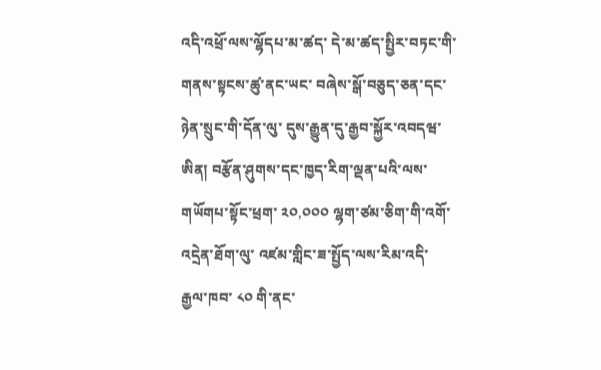འདི་འཕྲོ་ལས་ལྷོདཔ་མ་ཚད་ དེ་མ་ཚད་སྤྱིར་བཏང་གི་གནས་སྟངས་ཚུ་ནང་ཡང་ བཞེས་སྒོ་བཅུད་ཅན་དང་ ཉེན་སྲུང་གི་དོན་ལུ་ དུས་རྒྱུན་དུ་རྒྱབ་སྐྱོར་འབདཝ་ཨིན། བརྩོན་ཤུགས་དང་ཁྱད་རིག་ལྡན་པའི་ལས་གཡོགཔ་སྟོང་ཕྲག་ ༢༠,༠༠༠ ལྷག་ཙམ་ཅིག་གི་འགོ་འདྲེན་ཐོག་ལུ་ འཛམ་གླིང་ཟ་སྤྱོད་ལས་རིམ་འདི་ རྒྱལ་ཁབ་ ༨༠ གི་ནང་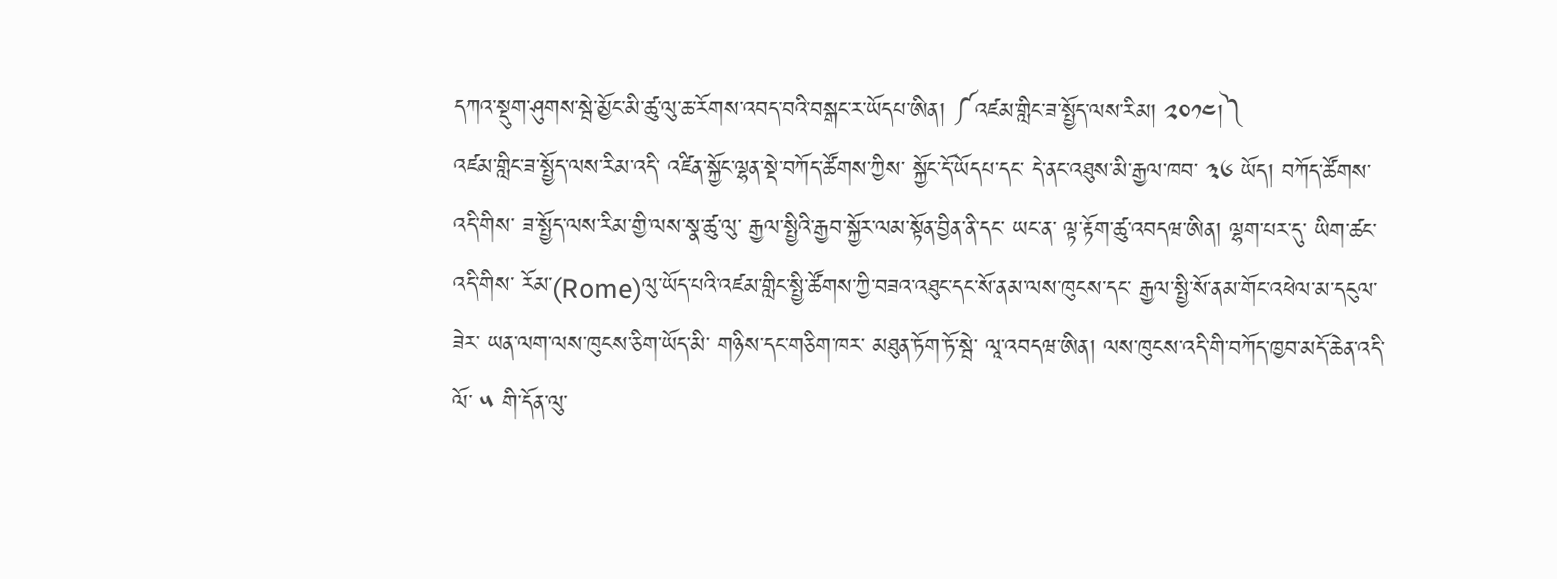དཀའ་སྡུག་ཤུགས་སྦེ་མྱོང་མི་ཚུ་ལུ་ཆ་རོགས་འབད་བའི་བསྒང་ར་ཡོདཔ་ཨིན། ༼འཛམ་གླིང་ཟ་སྤྱོད་ལས་རིམ། ༢༠༡༤།༽
འཛམ་གླིང་ཟ་སྤྱོད་ལས་རིམ་འདི་ འཛིན་སྐྱོང་ལྷན་སྡེ་བཀོད་ཚོགས་ཀྱིས་ སྐྱོང་དོ་ཡོདཔ་དང་ དེ་ནང་འཐུས་མི་རྒྱལ་ཁབ་ ༣༦ ཡོད། བཀོད་ཚོགས་འདི་གིས་ ཟ་སྤྱོད་ལས་རིམ་གྱི་ལས་སྣ་ཚུ་ལུ་ རྒྱལ་སྤྱིའི་རྒྱབ་སྐྱོར་ལམ་སྟོན་བྱིན་ནི་དང་ ཡང་ན་ ལྟ་རྟོག་ཚུ་འབདཝ་ཨིན། ལྷག་པར་དུ་ ཡིག་ཚང་འདི་གིས་ རོམ་(Rome)ལུ་ཡོད་པའི་འཛམ་གླིང་སྤྱི་ཚོགས་ཀྱི་བཟའ་འཐུང་དང་སོ་ནམ་ལས་ཁུངས་དང་ རྒྱལ་སྤྱི་སོ་ནམ་གོང་འཕེལ་མ་དངུལ་ཟེར་ ཡན་ལག་ལས་ཁུངས་ཅིག་ཡོད་མི་ གཉིས་དང་གཅིག་ཁར་ མཐུན་ཏོག་ཏོ་སྦེ་ ལཱ་འབདཝ་ཨིན། ལས་ཁུངས་འདི་གི་བཀོད་ཁྱབ་མདོ་ཆེན་འདི་ ལོ་ ༥ གི་དོན་ལུ་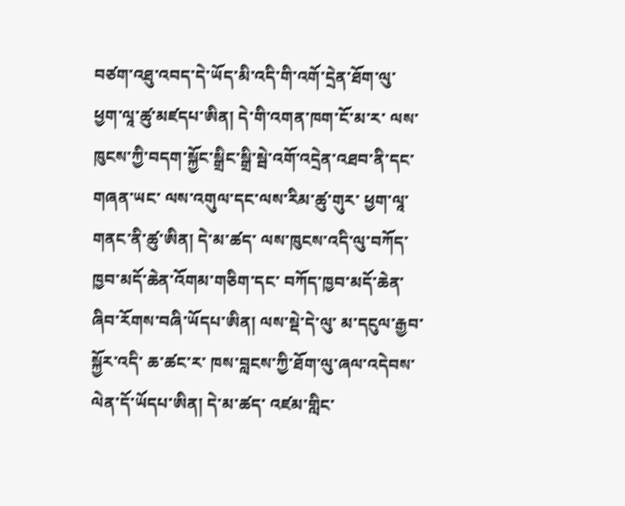བཙག་འཐུ་འབད་དེ་ཡོད་མི་འདི་གི་འགོ་དྲེན་ཐོག་ལུ་ ཕྱག་ལཱ་ཚུ་མཛདཔ་ཨིན། དེ་གི་འགན་ཁག་ངོ་མ་ར་ ལས་ཁུངས་ཀྱི་བདག་སྐྱོང་སྒྲིང་སྒྲི་སྦེ་འགོ་འདྲེན་འཐབ་ནི་དང་ གཞན་ཡང་ ལས་འགུལ་དང་ལས་རིམ་ཚུ་གུར་ ཕྱག་ལཱ་གནང་ནི་ཚུ་ཨིན། དེ་མ་ཚད་ ལས་ཁུངས་འདི་ལུ་བཀོད་ཁྱབ་མདོ་ཆེན་འོགམ་གཅིག་དང་ བཀོད་ཁྱབ་མདོ་ཆེན་ཞིབ་རོགས་བཞི་ཡོདཔ་ཨིན། ལས་སྡེ་དེ་ལུ་ མ་དངུལ་རྒྱབ་སྐྱོར་འདི་ ཆ་ཚང་ར་ ཁས་བླངས་ཀྱི་ཐོག་ལུ་ཞལ་འདེབས་ལེན་དོ་ཡོདཔ་ཨིན། དེ་མ་ཚད་ འཛམ་གླིང་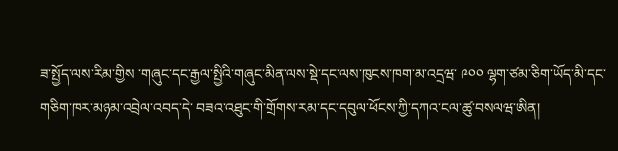ཟ་སྤྱོད་ལས་རིམ་གྱིས ་གཞུང་དང་རྒྱལ་སྤྱིའི་གཞུང་མིན་ལས་སྡེ་དང་ལས་ཁུངས་ཁག་མ་འདྲཝ་ ༩༠༠ ལྷག་ཙམ་ཅིག་ཡོད་མི་དང་གཅིག་ཁར་མཉམ་འབྲེལ་འབད་དེ་ བཟའ་འཐུང་གི་གྲོགས་རམ་དང་དབུལ་ཕོངས་ཀྱི་དཀའ་ངལ་ཚུ་བསལཝ་ཨིན།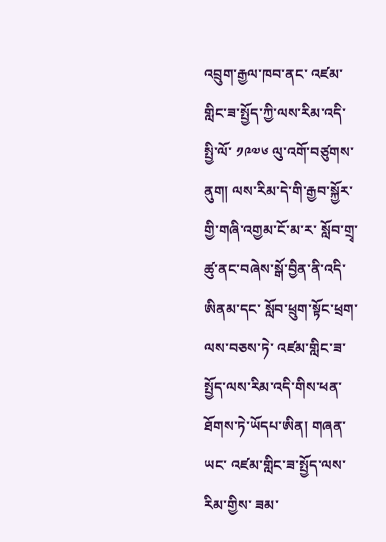འབྲུག་རྒྱལ་ཁབ་ནང་ འཛམ་གླིང་ཟ་སྤྱོད་ཀྱི་ལས་རིམ་འདི་ སྤྱི་ལོ་ ༡༩༧༦ ལུ་འགོ་བཙུགས་ནུག། ལས་རིམ་དེ་གི་རྒྱབ་སྐྱོར་གྱི་གཞི་འགྱམ་ངོ་མ་ར་ སློབ་གྲྭ་ཚུ་ནང་བཞེས་སྒོ་བྱིན་ནི་འདི་ཨིནམ་དང་ སློབ་ཕྲུག་སྟོང་ཕྲག་ལས་བཅས་ཏེ་ འཛམ་གླིང་ཟ་སྤྱོད་ལས་རིམ་འདི་གིས་ཕན་ཐོགས་ཏེ་ཡོདཔ་ཨིན། གཞན་ཡང་ འཛམ་གླིང་ཟ་སྤྱོད་ལས་རིམ་གྱིས་ ཟམ་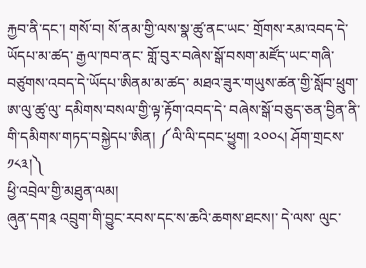རྐྱབ་ནི་དང་། གསོ་བ། སོ་ནམ་གྱི་ལས་སྣ་ཚུ་ནང་ཡང་ གྲོགས་རམ་འབད་དེ་ཡོདཔ་མ་ཚད་ རྒྱལ་ཁབ་ནང་ གློ་བུར་བཞེས་སྒོ་བསག་མཛོད་ཡང་གཞི་བཙུགས་འབད་དེ་ཡོདཔ་ཨིནམ་མ་ཚད་ མཐའ་ཟུར་གཡུས་ཚན་གྱི་སློབ་ཕྲུག་ཨ་ལུ་ཚུ་ལུ་ དམིགས་བསལ་གྱི་ལྟ་རྟོག་འབད་དེ་ བཞེས་སྒོ་བཅུད་ཅན་བྱིན་ནི་གི་དམིགས་གཏད་བསྐྱེདཔ་ཨིན། ༼ལི་ལི་དབང་ཕྱུག། ༢༠༠༨། ཤོག་གྲངས་ ༡༨༣།༽
ཕྱི་འབྲེལ་གྱི་མཐུན་ལམ།
ཞུན་དག༉ འབྲུག་གི་བྱུང་རབས་དང་ས་ཆའི་ཆགས་ཐངས།་ དེ་ལས་ ལུང་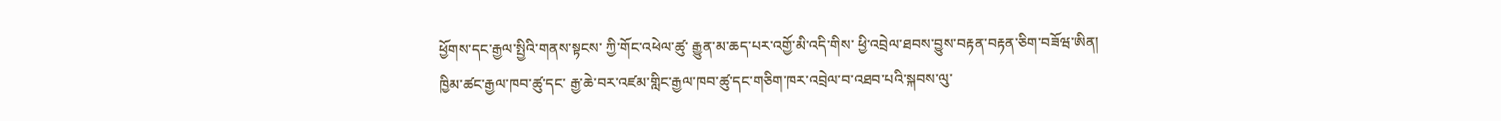ཕྱོགས་དང་རྒྱལ་སྤྱིའི་གནས་སྟངས་ ཀྱི་གོང་འཕེལ་ཚུ་ རྒྱུན་མ་ཆད་པར་འགྱོ་མི་འདི་གིས་ ཕྱི་འབྲེལ་ཐབས་བྱུས་བརྟན་བརྟན་ཅིག་བཟོཝ་ཨིན། ཁྱིམ་ཚང་རྒྱལ་ཁབ་ཚུ་དང་ རྒྱ་ཆེ་བར་འཛམ་གླིང་རྒྱལ་ཁབ་ཚུ་དང་གཅིག་ཁར་འབྲེལ་བ་འཐབ་པའི་སྐབས་ལུ་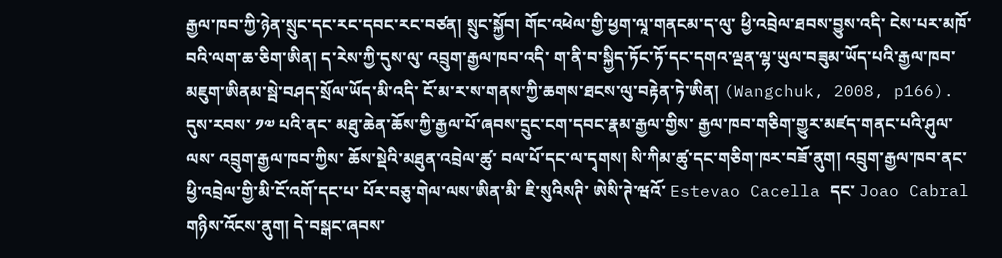རྒྱལ་ཁབ་ཀྱི་ཉེན་སྲུང་དང་རང་དབང་རང་བཙན། སྲུང་སྐྱོབ། གོང་འཕེལ་གྱི་ཕྱག་ལཱ་གནངམ་ད་ལུ་ ཕྱི་འབྲེལ་ཐབས་བྱུས་འདི་ ངེས་པར་མཁོ་བའི་ལག་ཆ་ཅིག་ཨིན། ད་རེས་ཀྱི་དུས་ལུ་ འབྲུག་རྒྱལ་ཁབ་འདི་ ག་ནི་བ་སྐྱིད་ཏོང་ཏོ་དང་དགའ་ལྡན་ལྷ་ཡུལ་བཟུམ་ཡོད་པའི་རྒྱལ་ཁབ་མཇུག་ཨིནམ་སྦེ་བཤད་སྲོལ་ཡོད་མི་འདི་ ངོ་མ་ར་ས་གནས་ཀྱི་ཆགས་ཐངས་ལུ་བརྟེན་ཏེ་ཨིན། (Wangchuk, 2008, p166). དུས་རབས་ ༡༧ པའི་ནང་ མཐུ་ཆེན་ཆོས་ཀྱི་རྒྱལ་པོ་ཞབས་དྲུང་ངག་དབང་རྣམ་རྒྱལ་གྱིས་ རྒྱལ་ཁབ་གཅིག་གྱུར་མཛད་གནང་པའི་ཤུལ་ལས་ འབྲུག་རྒྱལ་ཁབ་ཀྱིས་ ཆོས་སྡེའི་མཐུན་འབྲེལ་ཚུ་ བལ་པོ་དང་ལ་དྭགས། སི་ཀིམ་ཚུ་དང་གཅིག་ཁར་བཟོ་ནུག། འབྲུག་རྒྱལ་ཁབ་ནང་ ཕྱི་འབྲེལ་གྱི་མི་ངོ་འགོ་དང་པ་ པོར་བཅུ་གེལ་ལས་ཨིན་མི་ ཇི་སུའིསཊི་ ཨེསི་ཊེ་ཝའོ་ Estevao Cacella དང་ Joao Cabral གཉིས་འོངས་ནུག། དེ་བསྒང་ཞབས་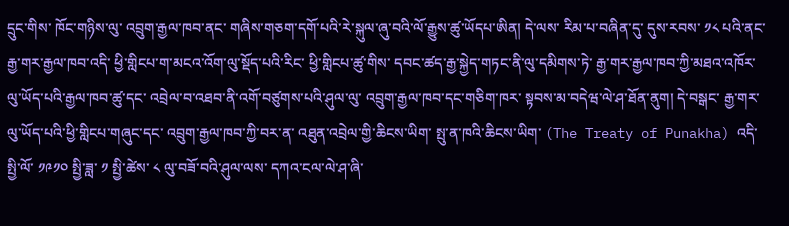དྲུང་གིས་ ཁོང་གཉིས་ལུ་ འབྲུག་རྒྱལ་ཁབ་ནང་ གཞིས་གཅག་དགོ་པའི་རེ་སྐུལ་ཞུ་བའི་ལོ་རྒྱུས་ཚུ་ཡོདཔ་ཨིན། དེ་ལས་ རིམ་པ་བཞིན་དུ་ དུས་རབས་ ༡༨ པའི་ནང་ རྒྱ་གར་རྒྱལ་ཁབ་འདི་ ཕྱི་གླིངཔ་ག་མངའ་འོག་ལུ་སྡོད་པའི་རིང་ ཕྱི་གླིངཔ་ཚུ་གིས་ དབང་ཚད་རྒྱ་སྐྱེད་གཏང་ནི་ལུ་དམིགས་ཏེ་ རྒྱ་གར་རྒྱལ་ཁབ་ཀྱི་མཐའ་འཁོར་ལུ་ཡོད་པའི་རྒྱལ་ཁབ་ཚུ་དང་ འབྲེལ་བ་འཐབ་ནི་འགོ་བཙུགས་པའི་ཤུལ་ལུ་ འབྲུག་རྒྱལ་ཁབ་དང་གཅིག་ཁར་ སྟབས་མ་བདེཝ་ལེ་ཤ་ཐོན་ནུག། དེ་བསྒང་ རྒྱ་གར་ལུ་ཡོད་པའི་ཕྱི་གླིངཔ་གཞུང་དང་ འབྲུག་རྒྱལ་ཁབ་ཀྱི་བར་ན་ འཐུན་འབྲེལ་གྱི་ཆིངས་ཡིག་ སྤུ་ན་ཁའི་ཆིངས་ཡིག་ (The Treaty of Punakha) འདི་ སྤྱི་ལོ་ ༡༩༡༠ སྤྱི་ཟླ་ ༡ སྤྱི་ཚེས་ ༨ ལུ་བཟོ་བའི་ཤུལ་ལས་ དཀའ་ངལ་ལེ་ཤ་ཞི་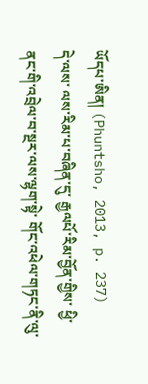ཡོདཔ་ཨིན། (Phuntsho, 2013, p. 237)
དེ་ལས་ ལས་རིམ་པ་བཞིན་དུ་ རྒྱལཔོ་རིམ་བྱོན་གྱིས་ ཕྱི་ནང་གི་འབྲེལ་བ་སྔར་ལས་ལྷག་སྟེ་ གོང་འཕེལ་གཏང་ནི་ལུ་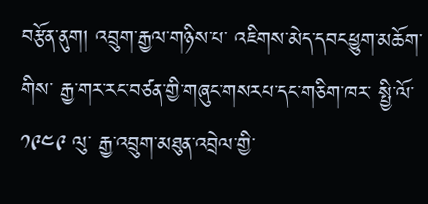བརྩོན་ནུག། འབྲུག་རྒྱལ་གཉིས་པ་ འཇིགས་མེད་དབངཕྱུག་མཆོག་གིས་ རྒྱ་གར་རང་བཙན་གྱི་གཞུང་གསརཔ་དང་གཅིག་ཁར་ སྤྱི་ལོ་ ༡༩༤༩ ལུ་ རྒྱ་འབྲུག་མཐུན་འབྲེལ་གྱི་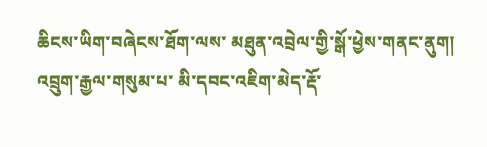ཆིངས་ཡིག་བཞེངས་ཐོག་ལས་ མཐུན་འབྲེལ་གྱི་སྒོ་ཕྱེས་གནང་ནུག། འབྲུག་རྒྱལ་གསུམ་པ་ མི་དབང་འཇིག་མེད་རྡོ་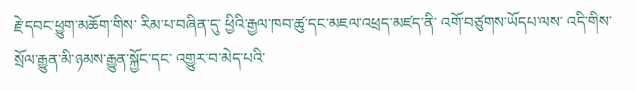རྗེ་དབང་ཕྱུག་མཆོག་གིས་ རིམ་པ་བཞིན་དུ་ ཕྱིའི་རྒྱལ་ཁབ་ཚུ་དང་མཇལ་འཕྲད་མཛད་ནི་ འགོ་བཙུགས་ཡོདཔ་ལས་ འདི་གིས་ སྲོལ་རྒྱུན་མི་ཉམས་རྒྱུན་སྐྱོང་དང་ འགྱུར་བ་མེད་པའི་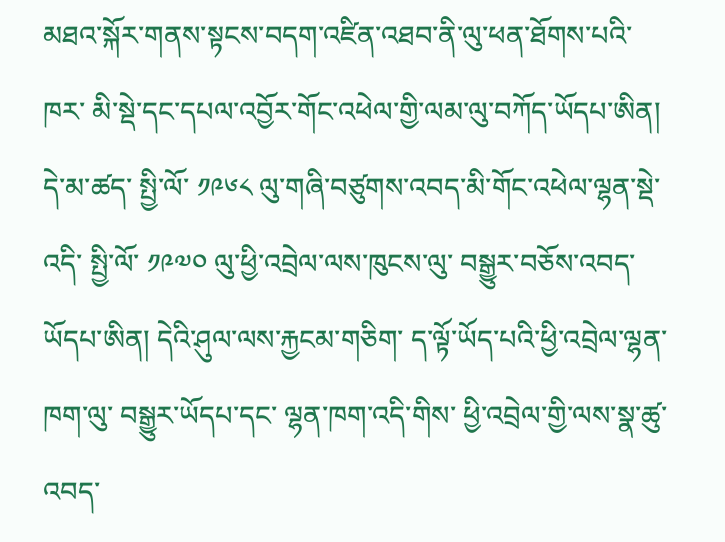མཐའ་སྐོར་གནས་སྟངས་བདག་འཛིན་འཐབ་ནི་ལུ་ཕན་ཐོགས་པའི་ཁར་ མི་སྡེ་དང་དཔལ་འབྱོར་གོང་འཕེལ་གྱི་ལམ་ལུ་བཀོད་ཡོདཔ་ཨིན། དེ་མ་ཚད་ སྤྱི་ལོ་ ༡༩༦༨ ལུ་གཞི་བཙུགས་འབད་མི་གོང་འཕེལ་ལྷན་སྡེ་འདི་ སྤྱི་ལོ་ ༡༩༧༠ ལུ་ཕྱི་འབྲེལ་ལས་ཁུངས་ལུ་ བསྒྱུར་བཅོས་འབད་ཡོདཔ་ཨིན། དེའི་ཤུལ་ལས་རྐྱངམ་གཅིག་ ད་ལྟོ་ཡོད་པའི་ཕྱི་འབྲེལ་ལྷན་ཁག་ལུ་ བསྒྱུར་ཡོདཔ་དང་ ལྷན་ཁག་འདི་གིས་ ཕྱི་འབྲེལ་གྱི་ལས་སྣ་ཚུ་འབད་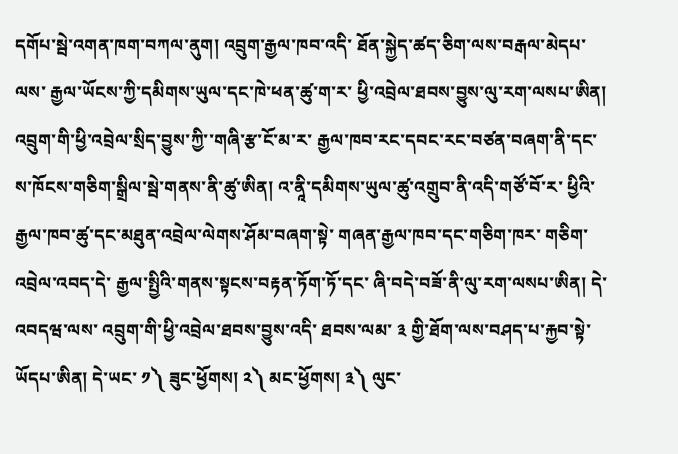དགོཔ་སྦེ་འགན་ཁག་བཀལ་ནུག། འབྲུག་རྒྱལ་ཁབ་འདི་ ཐོན་སྐྱེད་ཚད་ཅིག་ལས་བརྒལ་མེདཔ་ལས་ རྒྱལ་ཡོངས་ཀྱི་དམིགས་ཡུལ་དང་ཁེ་ཕན་ཚུ་ག་ར་ ཕྱི་འབྲེལ་ཐབས་བྱུས་ལུ་རག་ལསཔ་ཨིན། འབྲུག་གི་ཕྱི་འབྲེལ་སྲིད་བྱུས་ཀྱི་་གཞི་རྩ་ངོ་མ་ར་ རྒྱལ་ཁབ་རང་དབང་རང་བཙན་བཞག་ནི་དང་ ས་ཁོངས་གཅིག་སྒྲིལ་སྦེ་གནས་ནི་ཚུ་ཨིན། འ་ནཱི་དམིགས་ཡུལ་ཚུ་འགྲུབ་ནི་འདི་གཙོ་བོ་ར་ ཕྱིའི་རྒྱལ་ཁབ་ཚུ་དང་མཐུན་འབྲེལ་ལེགས་ཤོམ་བཞག་སྟེ་ གཞན་རྒྱལ་ཁབ་དང་གཅིག་ཁར་ གཅིག་འབྲེལ་འབད་དེ་ རྒྱལ་སྤྱིའི་གནས་སྟངས་བརྟན་ཏོག་ཏོ་དང་ ཞི་བདེ་བཟོ་ནི་ལུ་རག་ལསཔ་ཨིན། དེ་འབདཝ་ལས་ འབྲུག་གི་ཕྱི་འབྲེལ་ཐབས་བྱུས་འདི་ ཐབས་ལམ་ ༣ གྱི་ཐོག་ལས་བཤད་པ་རྐྱབ་སྟེ་ཡོདཔ་ཨིན། དེ་ཡང་ ༡༽ ཟུང་ཕྱོགས། ༢༽ མང་ཕྱོགས། ༣༽ ལུང་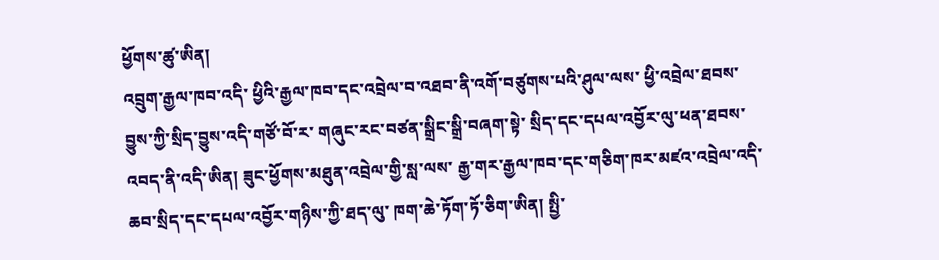ཕྱོགས་ཚུ་ཨིན།
འབྲུག་རྒྱལ་ཁབ་འདི་ ཕྱིའི་རྒྱལ་ཁབ་དང་འབྲེལ་བ་འཐབ་ནི་འགོ་བཙུགས་པའི་ཤུལ་ལས་ ཕྱི་འབྲེལ་ཐབས་བྱུས་ཀྱི་སྲིད་བྱུས་འདི་གཙོ་བོ་ར་ གཞུང་རང་བཙན་སྒྲིང་སྒྲི་བཞག་སྟེ་ སྲིད་དང་དཔལ་འབྱོར་ལུ་ཕན་ཐབས་འབད་ནི་འདི་ཨིན། ཟུང་ཕྱོགས་མཐུན་འབྲེལ་གྱི་སླ་ལས་ རྒྱ་གར་རྒྱལ་ཁབ་དང་གཅིག་ཁར་མཛའ་འབྲེལ་འདི་ ཆབ་སྲིད་དང་དཔལ་འབྱོར་གཉིས་ཀྱི་ཐད་ལུ་ ཁག་ཆེ་ཏོག་ཏོ་ཅིག་ཨིན། སྤྱི་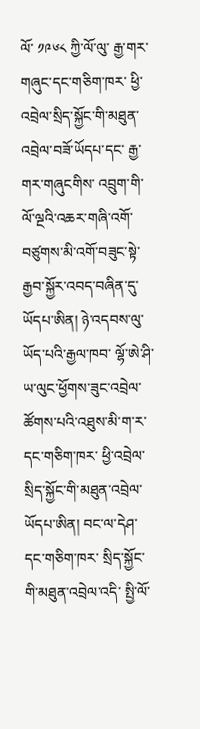ལོ་ ༡༩༦༨ ཀྱི་ལོ་ལུ་ རྒྱ་གར་གཞུང་དང་གཅིག་ཁར་ ཕྱི་འབྲེལ་སྲིད་སྐྱོང་གི་མཐུན་འབྲེལ་བཟོ་ཡོདཔ་དང་ རྒྱ་གར་གཞུངགིས་ འབྲུག་གི་ལོ་ལྔའི་འཆར་གཞི་འགོ་བཙུགས་མི་འགོ་བཟུང་སྟེ་ རྒྱབ་སྐྱོར་འབད་བཞིན་དུ་ཡོདཔ་ཨིན། ཉེ་འདབས་ལུ་ཡོད་པའི་རྒྱལ་ཁབ་ ལྷོ་ཨེ་ཤི་ཡ་ལུང་ཕྱོགས་ཟུང་འབྲེལ་ཚོགས་པའི་འཐུས་མི་ག་ར་དང་གཅིག་ཁར་ ཕྱི་འབྲེལ་སྲིད་སྐྱོང་གི་མཐུན་འབྲེལ་ཡོདཔ་ཨིན། བང་ལ་དེཤ་དང་གཅིག་ཁར་ སྲིད་སྐྱོང་གི་མཐུན་འབྲེལ་འདི་ སྤྱི་ལོ་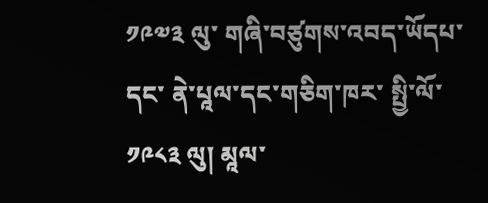༡༩༧༣ ལུ་ གཞི་བཙུགས་འབད་ཡོདཔ་དང་ ནེ་པཱལ་དང་གཅིག་ཁར་ སྤྱི་ལོ་ ༡༩༨༣ ལུ། མཱལ་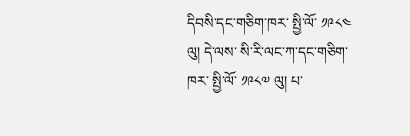དིབསི་དང་གཅིག་ཁར་ སྤྱི་ལོ་ ༡༩༨༤ ལུ། དེ་ལས་ སི་རི་ལང་ཀ་དང་གཅིག་ཁར་ སྤྱི་ལོ་ ༡༩༨༧ ལུ། པ་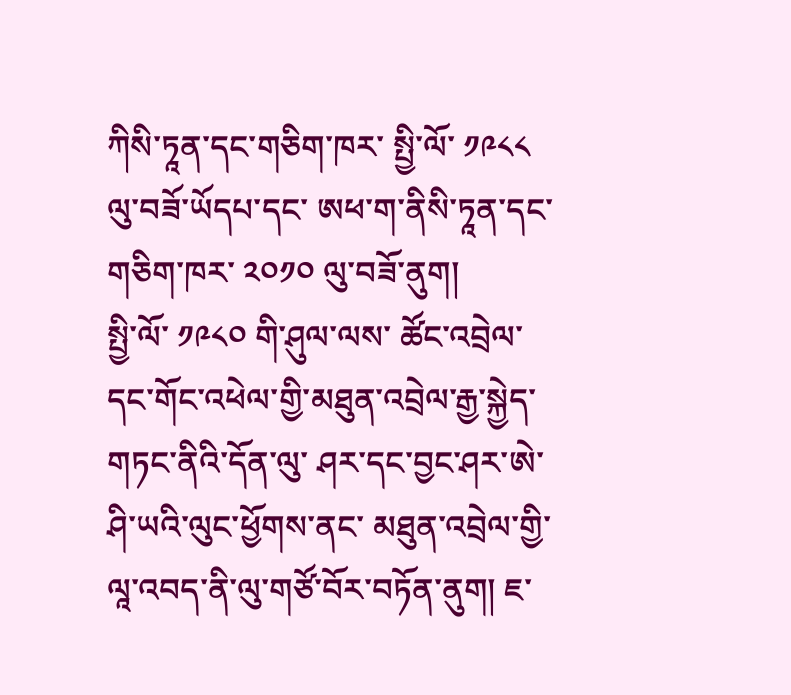ཀིསི་ཏཱན་དང་གཅིག་ཁར་ སྤྱི་ལོ་ ༡༩༨༨ ལུ་བཟོ་ཡོདཔ་དང་ ཨཕ་ག་ནིསི་ཏཱན་དང་གཅིག་ཁར་ ༢༠༡༠ ལུ་བཟོ་ནུག།
སྤྱི་ལོ་ ༡༩༨༠ གི་ཤུལ་ལས་ ཚོང་འབྲེལ་དང་གོང་འཕེལ་གྱི་མཐུན་འབྲེལ་རྒྱ་སྐྱེད་གཏང་ནིའི་དོན་ལུ་ ཤར་དང་བྱང་ཤར་ཨེ་ཤི་ཡའི་ལུང་ཕྱོགས་ནང་ མཐུན་འབྲེལ་གྱི་ལཱ་འབད་ནི་ལུ་གཙོ་བོར་བཏོན་ནུག། ཇ་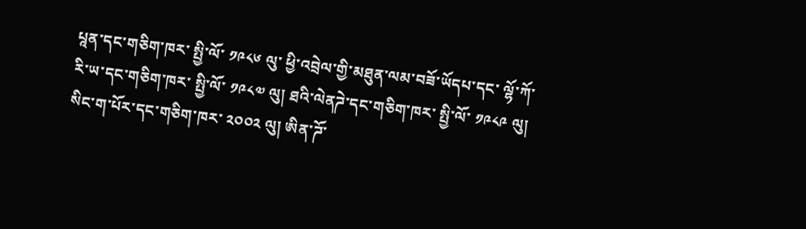པཱན་དང་གཅིག་ཁར་ སྤྱི་ལོ་ ༡༩༨༦ ལུ་ ཕྱི་འབྲེལ་གྱི་མཐུན་ལམ་བཟོ་ཡོདཔ་དང་ ལྷོ་ཀོ་རི་ཡ་དང་གཅིག་ཁར་ སྤྱི་ལོ་ ༡༩༨༧ ལུ། ཐའི་ལེནཌེ་དང་གཅིག་ཁར་ སྤྱི་ལོ་ ༡༩༨༩ ལུ། སིང་ག་པོར་དང་གཅིག་ཁར་ ༢༠༠༢ ལུ། ཨིན་ཌོ་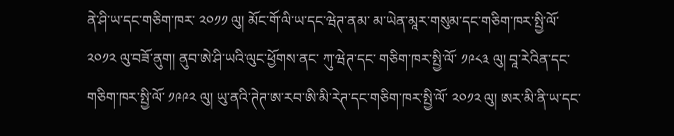ནེ་ཤི་ཡ་དང་གཅིག་ཁར་ ༢༠༡༡ ལུ། མོང་གོ་ལི་ཡ་དང་ཝེཊ་ནམ་ མ་ཡེན་མཱར་གསུམ་དང་གཅིག་ཁར་སྤྱི་ལོ་ ༢༠༡༢ ལུ་བཟོ་ནུག། ནུབ་ཨེ་ཤི་ཡའི་ལུང་ཕྱོགས་ནང་ ཀུ་ཝེཊ་དང་ གཅིག་ཁར་སྤྱི་ལོ་ ༡༩༨༣ ལུ། བཱ་རེའིན་དང་གཅིག་ཁར་སྤྱི་ལོ་ ༡༩༩༢ ལུ། ཡུ་ནའི་ཊེཊ་ཨ་རབ་ཨི་མི་རེཊ་དང་གཅིག་ཁར་སྤྱི་ལོ་ ༢༠༡༢ ལུ། ཨར་མི་ནི་ཡ་དང་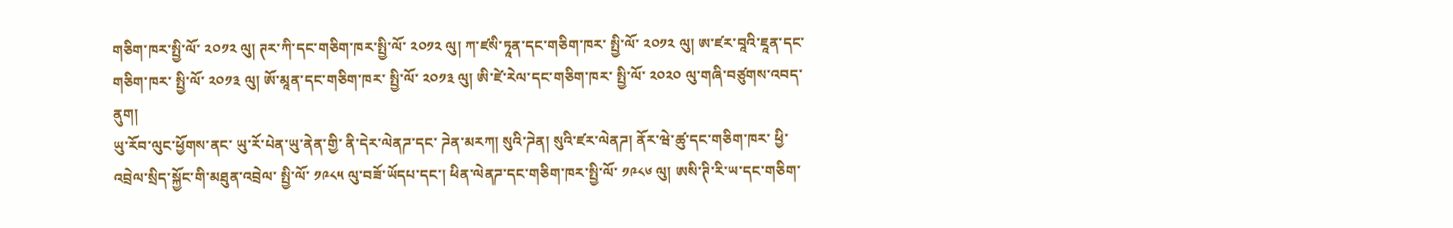གཅིག་ཁར་སྤྱི་ལོ་ ༢༠༡༢ ལུ། ཊར་ཀི་དང་གཅིག་ཁར་སྤྱི་ལོ་ ༢༠༡༢ ལུ། ཀ་ཛསི་ཏཱན་དང་གཅིག་ཁར་ སྤྱི་ལོ་ ༢༠༡༢ ལུ། ཨ་ཛར་བཱའི་ཇཱན་དང་གཅིག་ཁར་ སྤྱི་ལོ་ ༢༠༡༣ ལུ། ཨོ་མཱན་དང་གཅིག་ཁར་ སྤྱི་ལོ་ ༢༠༡༣ ལུ། ཨི་ཛེ་རེལ་དང་གཅིག་ཁར་ སྤྱི་ལོ་ ༢༠༢༠ ལུ་གཞི་བཙུགས་འབད་ནུག།
ཡུ་རོབ་ལུང་ཕྱོགས་ནང་ ཡུ་རོ་པེན་ཡུ་ནེན་གྱི་ ནི་དེར་ལེནཌ་དང་ ཌེན་མརཀ། སུའི་ཌེན། སུའི་ཛར་ལེནཌ། ནོར་ཝེ་ཚུ་དང་གཅིག་ཁར་ ཕྱི་འབྲེལ་སྲིད་སྐྱོང་གི་མཐུན་འབྲེལ་ སྤྱི་ལོ་ ༡༩༨༥ ལུ་བཟོ་ཡོདཔ་དང་། ཕིན་ལེནཌ་དང་གཅིག་ཁར་སྤྱི་ལོ་ ༡༩༨༦ ལུ། ཨསི་ཊི་རི་ཡ་དང་གཅིག་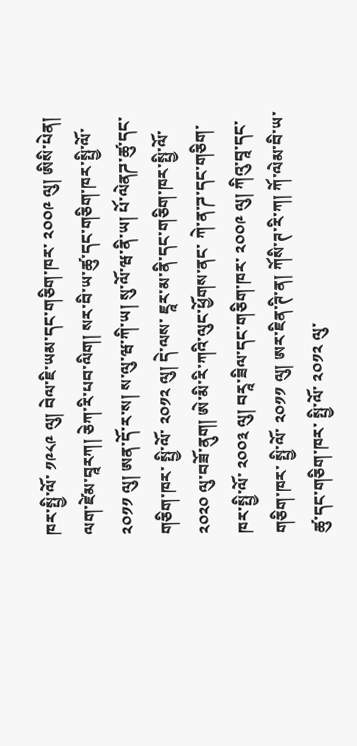ཁར་སྤྱི་ལོ་ ༡༩༨༩ ལུ། བེལ་ཇི་ཡམ་དང་གཅིག་ཁར་ ༢༠༠༩ ལུ། ཨིསི་པེན། ལག་ཛེམ་བཱརཀ། ཅེཀ་རི་པབ་ལིག། སར་བི་ཡ་ཚུ་དང་གཅིག་ཁར་སྤྱི་ལོ་ ༢༠༡༡ ལུ། ཨན་དོ་ར་ས། ས་ལུ་ཝ་ཀི་ཡ། སུ་ལོ་ཝ་ནི་ཡ། པོ་ལེནཌ་ཚུ་དང་གཅིག་ཁར་ སྤྱི་ལོ་ ༢༠༡༢ ལུ། དེ་ལས་ ཇཱར་མ་ནི་དང་གཅིག་ཁར་སྤྱི་ལོ་ ༢༠༢༠ ལུ་བཟོ་ནུག། ཨེ་མི་རི་ཀའི་ལུང་ཕྱོགས་ནང་ ཀེ་ན་ཌ་དང་གཅིག་ཁར་སྤྱི་ལོ་ ༢༠༠༣ ལུ། བརཱ་ཟིལ་དང་གཅིག་ཁར་ ༢༠༠༩ ལུ། ཀིའུ་བཱ་དང་གཅིག་ཁར་ སྤྱི་ལོ་ ༢༠༡༡ ལུ། ཨར་ཇིན་ཊི་ན། ཀོསི་ཊ་རི་ཀ། ཀོ་ལེམ་བི་ཡ་ཚུ་དང་གཅིག་ཁར་ སྤྱི་ལོ་ ༢༠༡༢ ལུ་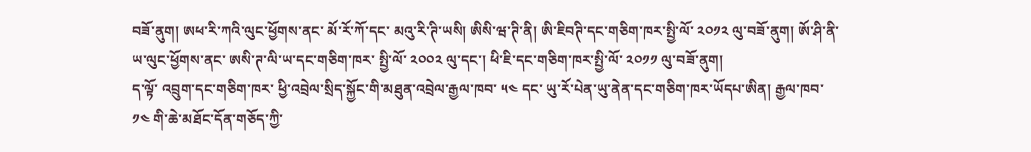བཟོ་ནུག། ཨཕ་རི་ཀའི་ལུང་ཕྱོགས་ནང་ མོ་རོ་ཀོ་དང་ མའུ་རི་ཊི་ཡསི། ཨིསི་ཝ་ཊི་ནི། ཨི་ཇིབཊི་དང་གཅིག་ཁར་སྤྱི་ལོ་ ༢༠༡༢ ལུ་བཟོ་ནུག། ཨོ་ཤི་ནི་ཡ་ལུང་ཕྱོགས་ནང་ ཨསི་ཊ་ལི་ཡ་དང་གཅིག་ཁར་ སྤྱི་ལོ་ ༢༠༠༢ ལུ་དང་། ཕི་ཇི་དང་གཅིག་ཁར་སྤྱི་ལོ་ ༢༠༡༡ ལུ་བཟོ་ནུག།
ད་ལྟོ་ འབྲུག་དང་གཅིག་ཁར་ ཕྱི་འབྲེལ་སྲིད་སྐྱོང་གི་མཐུན་འབྲེལ་རྒྱལ་ཁབ་ ༥༤ དང་ ཡུ་རོ་པེན་ཡུ་ནེན་དང་གཅིག་ཁར་ཡོདཔ་ཨིན། རྒྱལ་ཁབ་ ༡༤ གི་ཆེ་མཐོང་དོན་གཅོད་ཀྱི་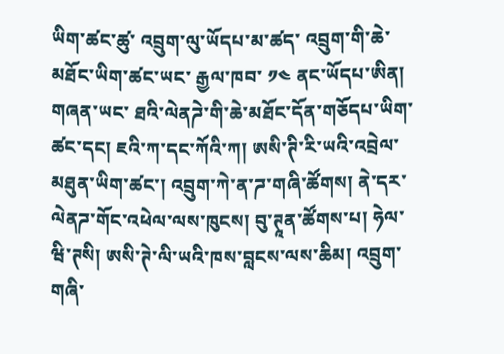ཡིག་ཚང་ཚུ་ འབྲུག་ལུ་ཡོདཔ་མ་ཚད་ འབྲུག་གི་ཆེ་མཐོང་ཡིག་ཚང་ཡང་ རྒྱལ་ཁབ་ ༡༤ ནང་ཡོདཔ་ཨིན། གཞན་ཡང་ ཐའི་ལེནཌེ་གི་ཆེ་མཐོང་དོན་གཅོདཔ་ཡིག་ཚང་དང། ཇའི་ཀ་དང་ཀོའི་ཀ། ཨསི་ཊི་རི་ཡའི་འབྲེལ་མཐུན་ཡིག་ཚང་། འབྲུག་ཀེ་ན་ཌ་གཞི་ཚོགས། ནེ་དར་ལེནཌ་གོང་འཕེལ་ལས་ཁུངས། བུ་ཊཱན་ཚོགས་པ། ཧེལ་ཝི་ཊསི། ཨསི་ཊེ་ལི་ཡའི་ཁས་བླངས་ལས་ཆིམ། འབྲུག་གཞི་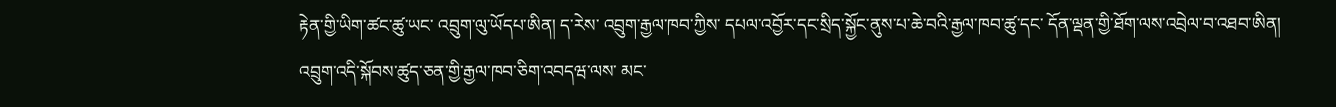རྟེན་གྱི་ཡིག་ཚང་ཚུ་ཡང་ འབྲུག་ལུ་ཡོདཔ་ཨིན། ད་རེས་ འབྲུག་རྒྱལ་ཁབ་ཀྱིས་ དཔལ་འབྱོར་དང་སྲིད་སྐྱོང་ནུས་པ་ཆེ་བའི་རྒྱལ་ཁབ་ཚུ་དང་ དོན་ལྡན་གྱི་ཐོག་ལས་འབྲེལ་བ་འཐབ་ཨིན།
འབྲུག་འདི་སྐོབས་ཚུད་ཅན་གྱི་རྒྱལ་ཁབ་ཅིག་འབདཝ་ལས་ མང་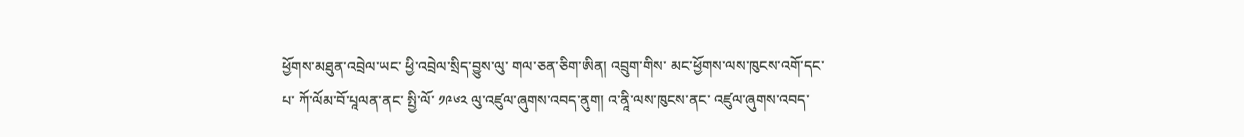ཕྱོགས་མཐུན་འབྲེལ་ཡང་ ཕྱི་འབྲེལ་སྲིད་བྱུས་ལུ་ གལ་ཅན་ཅིག་ཨིན། འབྲུག་གིས་ མང་ཕྱོགས་ལས་ཁུངས་འགོ་དང་པ་ ཀོ་ལོམ་བོ་པཱལན་ནང་ སྤྱི་ལོ་ ༡༩༦༢ ལུ་འཛུལ་ཞུགས་འབད་ནུག། འ་ནཱི་ལས་ཁུངས་ནང་ འཛུལ་ཞུགས་འབད་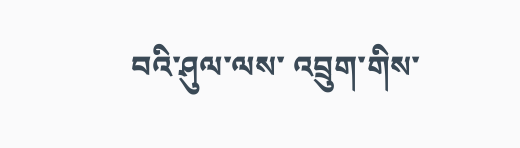བའི་ཤུལ་ལས་ འབྲུག་གིས་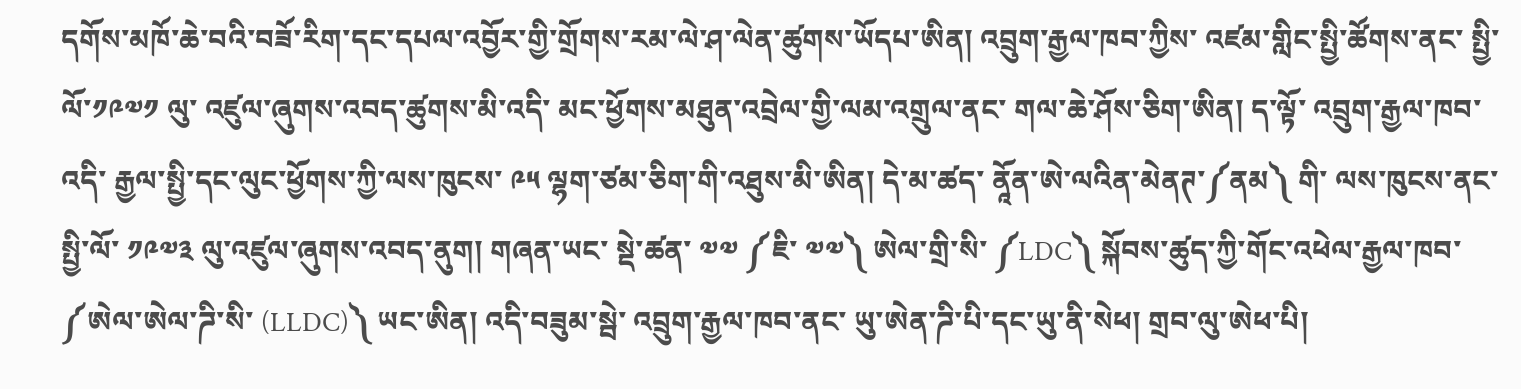དགོས་མཁོ་ཆེ་བའི་བཟོ་རིག་དང་དཔལ་འབྱོར་གྱི་གྲོགས་རམ་ལེ་ཤ་ལེན་ཚུགས་ཡོདཔ་ཨིན། འབྲུག་རྒྱལ་ཁབ་ཀྱིས་ འཛམ་གླིང་སྤྱི་ཚོགས་ནང་ སྤྱི་ལོ་༡༩༧༡ ལུ་ འཛུལ་ཞུགས་འབད་ཚུགས་མི་འདི་ མང་ཕྱོགས་མཐུན་འབྲེལ་གྱི་ལམ་འགྲུལ་ནང་ གལ་ཆེ་ཤོས་ཅིག་ཨིན། ད་ལྟོ་ འབྲུག་རྒྱལ་ཁབ་འདི་ རྒྱལ་སྤྱི་དང་ལུང་ཕྱོགས་ཀྱི་ལས་ཁུངས་ ༩༥ ལྷག་ཙམ་ཅིག་གི་འཐུས་མི་ཨིན། དེ་མ་ཚད་ ནཱོན་ཨེ་ལའིན་མེནཊ་༼ནམ༽ གི་ ལས་ཁུངས་ནང་སྤྱི་ལོ་ ༡༩༧༣ ལུ་འཛུལ་ཞུགས་འབད་ནུག། གཞན་ཡང་ སྡེ་ཚན་ ༧༧ ༼ཇི་ ༧༧༽ ཨེལ་གྲི་སི་ ༼LDC༽ སྐོབས་ཚུད་ཀྱི་གོང་འཕེལ་རྒྱལ་ཁབ་ ༼ཨེལ་ཨེལ་ཌི་སི་ (LLDC)༽ ཡང་ཨིན། འདི་བཟུམ་སྦེ་ འབྲུག་རྒྱལ་ཁབ་ནང་ ཡུ་ཨེན་ཌི་པི་དང་ཡུ་ནི་སེཕ། གྲབ་ལུ་ཨེཕ་པི།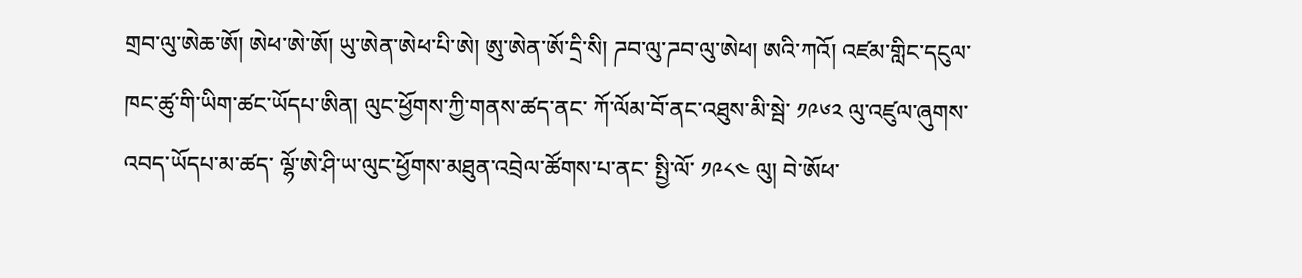གྲབ་ལུ་ཨེཆ་ཨོ། ཨེཕ་ཨེ་ཨོ། ཡུ་ཨེན་ཨེཕ་པི་ཨེ། ཨུ་ཨེན་ཨོ་དྲི་སི། ཌབ་ལུ་ཌབ་ལུ་ཨེཕ། ཨའི་ཀའོ། འཛམ་གླིང་དངུལ་ཁང་ཚུ་གི་ཡིག་ཚང་ཡོདཔ་ཨིན། ལུང་ཕྱོགས་ཀྱི་གནས་ཚད་ནང་ ཀོ་ལོམ་བོ་ནང་འཐུས་མི་སྦེ་ ༡༩༦༢ ལུ་འཛུལ་ཞུགས་འབད་ཡོདཔ་མ་ཚད་ ལྷོ་ཨེ་ཤི་ཡ་ལུང་ཕྱོགས་མཐུན་འབྲེལ་ཚོགས་པ་ནང་ སྤྱི་ལོ་ ༡༩༨༤ ལུ། བེ་ཨོཕ་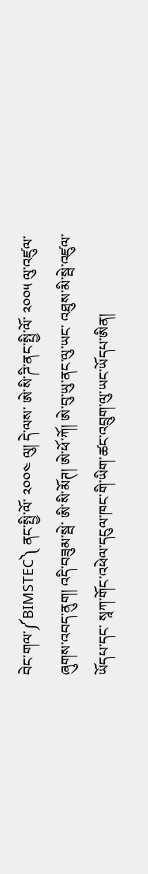བེང་གལ་༼BIMSTEC༽ ནང་སྤྱི་ལོ་ ༢༠༠༤ ལུ། དེ་ལས་ ཨེ་སི་ཌི་ནང་སྤྱི་ལོ་ ༢༠༠༥ ལུ་འཛུལ་ཞུགས་འབད་ནུག། འདི་བཟུམ་སྦེ་ ཨི་སི་མོཊ། ཨེ་ཕོ་ཀོ། ཨེ་བུ་ཡུ་ནང་ལུ་ཡང་ འཐུས་མི་སྦེ་འཛུལ་ཡོདཔ་དང་ སཱཀ་གོང་འཕེལ་དངུལ་ཁང་གི་ཡིག་ཚང་འབྲུག་ལུ་ཡང་ཡོདཔ་ཨིན།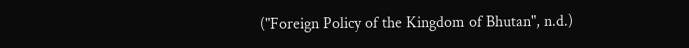("Foreign Policy of the Kingdom of Bhutan", n.d.)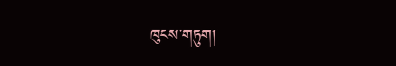ཁུངས་གཏུག།